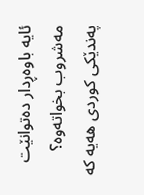ئایە باوەڕدار دەتوانێت مەشروب بخواتەوە؟
پەندێکی کوردی هەیە کە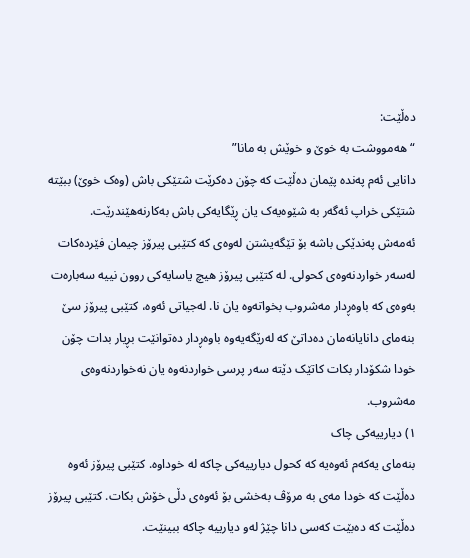دەڵێت:
“هەمووشت بە خوێ و خوێش بە مانا”
دانایی ئەم پەندە پێمان دەڵێت کە چۆن دەکرێت شتێکی باش (وەک خوێ) ببێتە شتێکی خراپ ئەگەر بە شێوەیەک یان ڕێگایەکی باش بەکارنەهێندرێت.
ئەمەش پەندێکی باشە بۆ تێگەیشتن لەوەی کە کتێبی پیرۆز چیمان فێردەکات لەسەر خواردنەوەی کحولی. لە کتێبی پیرۆز هیچ یاسایەکی روون نییە سەبارەت بەوەی کە باوەڕدار مەشروب بخواتەوە یان نا. لەجیاتی ئەوە، کتێبی پیرۆز سێ بنەمای دانایانەمان دەداتێ کە لەرێگەیەوە باوەڕدار دەتوانێت بڕیار بدات چۆن خودا شکۆدار بکات کاتێک دێتە سەر پرسی خواردنەوە یان نەخواردنەوەی مەشروب.
١) دیارییەکی چاک
بنەمای یەکەم ئەوەیە کە کحول دیارییەکی چاکە لە خوداوە. کتێبی پیرۆز ئەوە دەڵێت کە خودا مەی بە مرۆڤ بەخشی بۆ ئەوەی دڵی خۆش بکات. کتێبی پیرۆز دەڵێت کە دەبێت کەسی دانا چێژ لەو دیارییە چاکە ببینێت.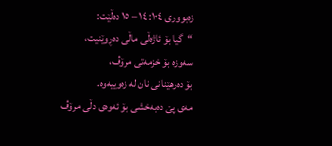زەبووری ١٠٤: ١٤ – ١٥ دەڵێت:
“گیا بۆ ئاژەڵی ماڵی دەڕوێنیت،
سەوزە بۆ خزمەتی مرۆڤ،
بۆ دەرهێنانی نان لە زەوییەوە.
مەی پێ دەبەخشی بۆ ئەوەی دڵی مرۆڤ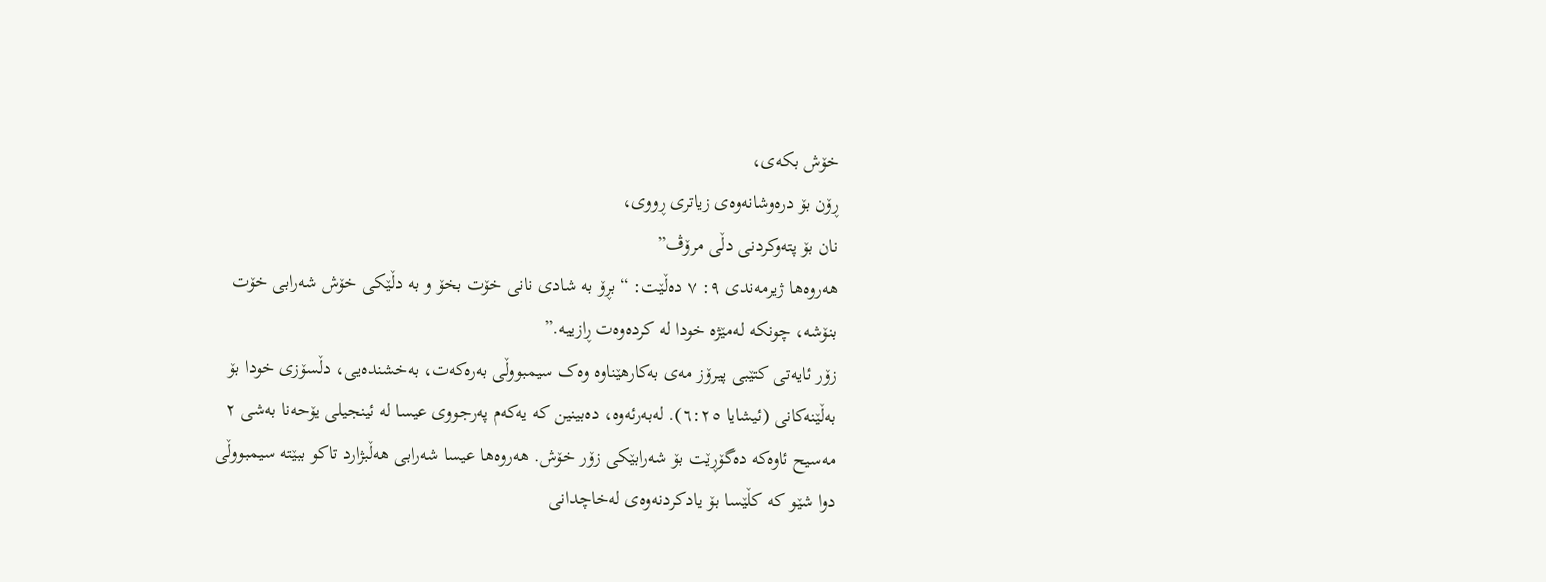خۆش بکەی،
ڕۆن بۆ درەوشانەوەی زیاتری ڕووی،
نان بۆ پتەوکردنی دڵی مرۆڤ”
هەروەها ژیرمەندی ٩: ٧ دەڵێت: “بڕۆ بە شادی نانی خۆت بخۆ و بە دڵێکی خۆش شەرابی خۆت بنۆشە، چونکە لەمێژە خودا لە کردەوەت ڕازییە.”
زۆر ئایەتی کتێبی پیرۆز مەی بەکارهێناوە وەک سیمبووڵی بەرەکەت، بەخشندەیی، دڵسۆزی خودا بۆ بەڵێنەکانی (ئیشایا ٦:٢٥). لەبەرئەوە، دەبینین کە یەکەم پەرجووی عیسا لە ئینجیلی یۆحەنا بەشی ٢ مەسیح ئاوەکە دەگۆڕێت بۆ شەرابێکی زۆر خۆش. هەروەها عیسا شەرابی هەڵبژارد تاکو ببێتە سیمبووڵی دوا شێو کە کڵێسا بۆ یادکردنەوەی لەخاچدانی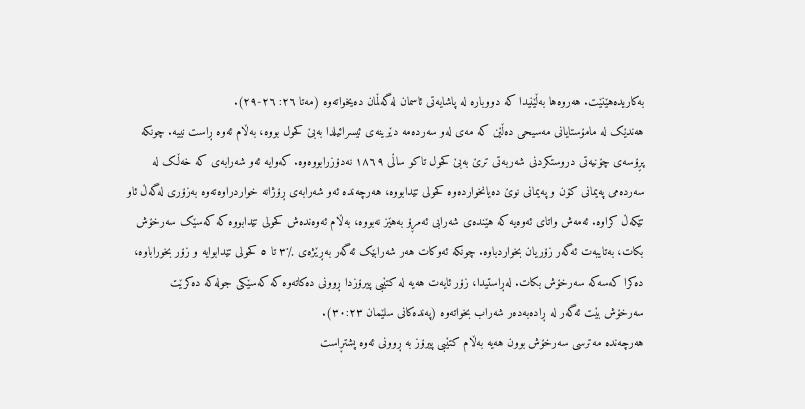بەکاریدەهێنێت. هەروەها بەڵێنیدا کە دووبارە لە پاشایەتی ئاسمان لەگەڵمان دەیخواتەوە (مەتا ٢٦: ٢٦-٢٩).
هەندێک لە مامۆستایانی مەسیحی دەڵێن کە مەی لەو سەردەمە دێرینەی ئیسرائیلدا بەبێ کحول بووە، بەڵام ئەوە ڕاست نییە. چونکە پڕۆسەی چۆنیەتی دروستکردنی شەربەتی ترێ بەبێ کحول تاکو ساڵی ١٨٦٩ نەدۆزرابووەوە. کەوایە ئەو شەرابەی کە خەڵک لە سەردەمی پەیمانی کۆن و پەیمانی نوێ دەیانخواردەوە کحولی تێدابووە، هەرچەندە ئەو شەرابەی ڕۆژانە خواردراوەتەوە بەزۆری لەگەڵ ئاو تێکەڵ کراوە. ئەمەش واتای ئەوەیە کە هێندەی شەرابی ئەمڕۆ بەهێز نەبووە، بەڵام ئەوەندەش کحولی تێدابووە کە کەسێک سەرخۆش بکات، بەتایبەت ئەگەر زۆریان بخواردباوە. چونکە ئەوکات هەر شەرابێک ئەگەر بەڕێژەی ٪٣ تا ٥ کحولی تێدابوایە و زۆر بخوراباوە، دەکرا کەسەکە سەرخۆش بکات. لەڕاستیدا، زۆر ئایەت هەیە لە کتێبی پیرۆزدا ڕوونی دەکاتەوە کە کەسێکی جولەکە دەکرێت سەرخۆش بێت ئەگەر لە ڕادەبەدەر شەراب بخواتەوە (پەندەکانی سلێمان ٣٠:٢٣).
هەرچەندە مەترسی سەرخۆش بوون هەیە بەڵام کتێبی پیرۆز بە ڕوونی ئەوە پشتڕاست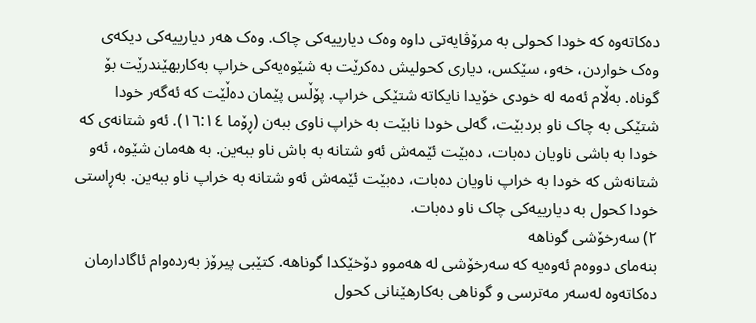دەکاتەوە کە خودا کحولی بە مرۆڤایەتی داوە وەک دیارییەکی چاک. وەک هەر دیارییەکی دیکەی وەک خواردن، خەو، سێکس، دیاری کحولیش دەکرێت بە شێوەیەکی خراپ بەکاربهێندرێت بۆ گوناه. بەڵام ئەمە لە خودی خۆیدا نایکاتە شتێکی خراپ. پۆڵس پێمان دەڵێت کە ئەگەر خودا شتێکی بە چاک ناو بردبێت، گەلی خودا نابێت بە خراپ ناوی ببەن (ڕۆما ١٦:١٤). ئەو شتانەی کە خودا بە باشی ناویان دەبات، دەبێت ئێمەش ئەو شتانە بە باش ناو ببەین. بە هەمان شێوە، ئەو شتانەش کە خودا بە خراپ ناویان دەبات، دەبێت ئێمەش ئەو شتانە بە خراپ ناو ببەین. بەڕاستی خودا کحول بە دیارییەکی چاک ناو دەبات.
٢) سەرخۆشی گوناهە
بنەمای دووەم ئەوەیە کە سەرخۆشی لە هەموو دۆخێکدا گوناهە. کتێبی پیرۆز بەردەوام ئاگادارمان دەکاتەوە لەسەر مەترسی و گوناهی بەکارهێنانی کحول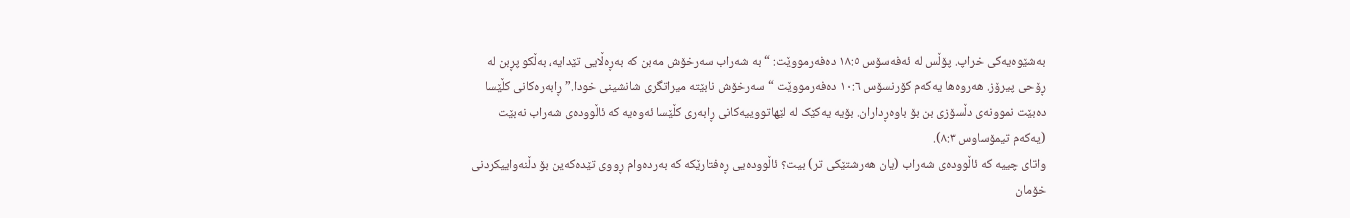بەشێوەیەکی خراپ. پۆڵس لە ئەفەسۆس ١٨:٥ دەفەرمووێت: “بە شەراب سەرخۆش مەبن کە بەڕەڵایی تێدایە، بەڵکو پڕبن لە ڕۆحی پیرۆز. هەروەها یەکەم کۆرنسۆس ١٠:٦ دەفەرمووێت “سەرخۆش نابێتە میراتگری شانشینی خودا.” ڕابەرەکانی کڵێسا دەبێت نموونەی دڵسۆزی بن بۆ باوەڕداران. بۆیە یەکێک لە لێهاتووییەکانی ڕابەری کڵێسا ئەوەیە کە ئاڵوودەی شەراب نەبێت (یەکەم تیمۆساوس ٨:٣).
واتای چییە کە ئاڵوودەی شەراب (یان هەرشتێکی تر) بیت؟ ئاڵوودەیی ڕەفتارێکە کە بەردەوام ڕووی تێدەکەین بۆ دڵنەواییکردنی خۆمان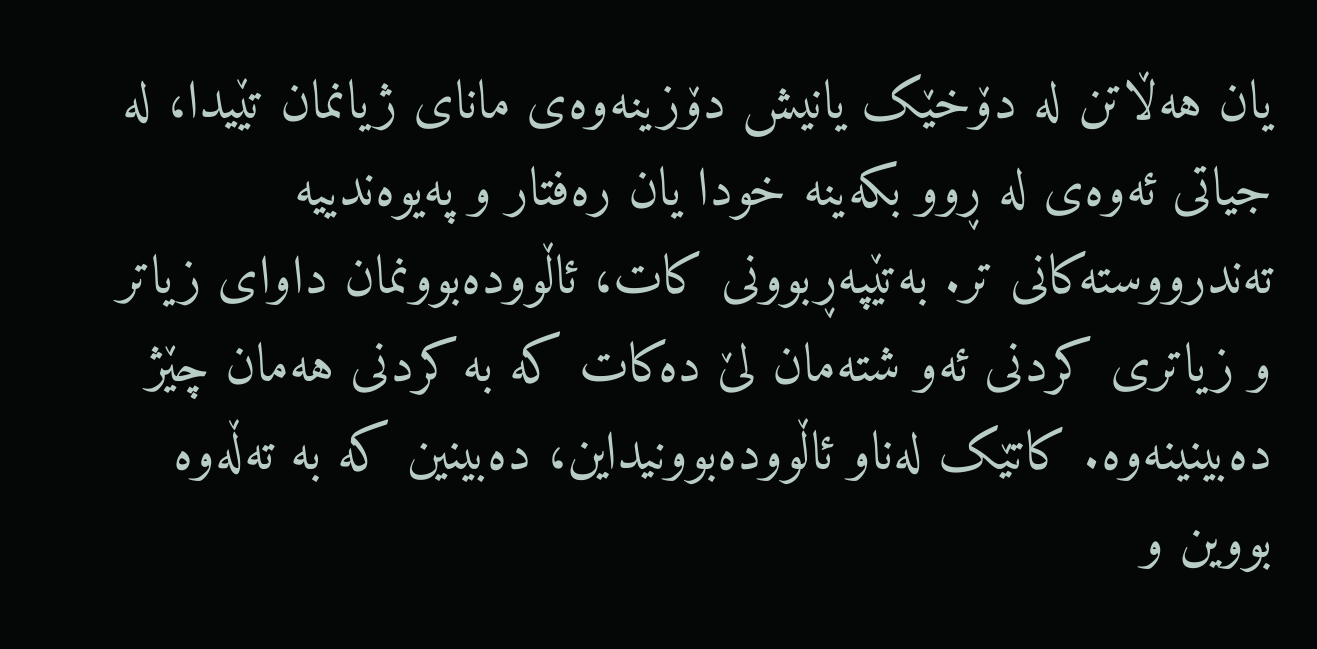یان هەڵاتن لە دۆخێک یانیش دۆزینەوەی مانای ژیانمان تێیدا، لە جیاتی ئەوەی لە ڕوو بکەینە خودا یان رەفتار و پەیوەندییە تەندرووستەکانی تر. بەتێپەڕبوونی کات، ئاڵوودەبوونمان داوای زیاتر و زیاتری کردنی ئەو شتەمان لێ دەکات کە بە کردنی هەمان چێژ دەبینینەوە. کاتێک لەناو ئاڵوودەبوونیداین، دەبینین کە بە تەڵەوە بووین و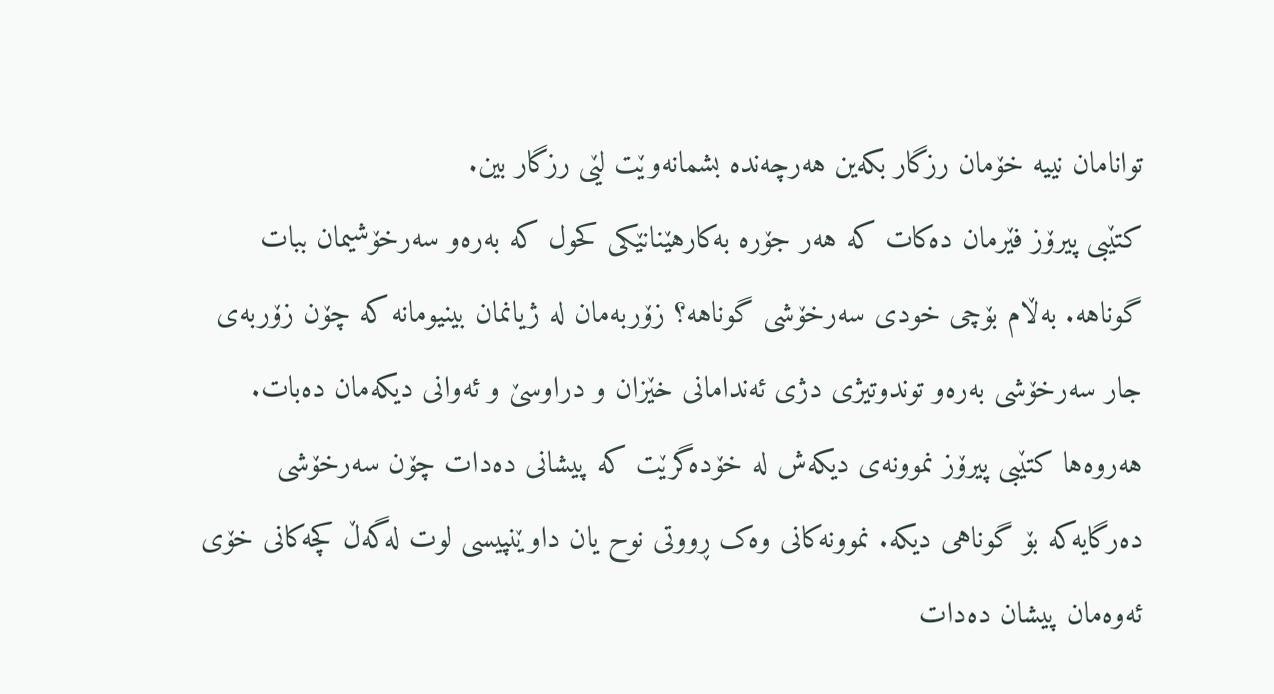توانامان نییە خۆمان رزگار بکەین هەرچەندە بشمانەوێت لێی رزگار بین.
کتێبی پیرۆز فێرمان دەکات کە هەر جۆرە بەکارهێنانێکی کحول کە بەرەو سەرخۆشیمان ببات گوناهە. بەڵام بۆچی خودی سەرخۆشی گوناهە؟ زۆربەمان لە ژیانمان بینیومانە کە چۆن زۆربەی جار سەرخۆشی بەرەو توندوتیژی دژی ئەندامانی خێزان و دراوسێ و ئەوانی دیکەمان دەبات. هەروەها کتێبی پیرۆز نموونەی دیکەش لە خۆدەگرێت کە پیشانی دەدات چۆن سەرخۆشی دەرگایەکە بۆ گوناهی دیکە. نموونەکانی وەک ڕووتی نوح یان داوێنپیسی لوت لەگەڵ کچەکانی خۆی ئەوەمان پیشان دەدات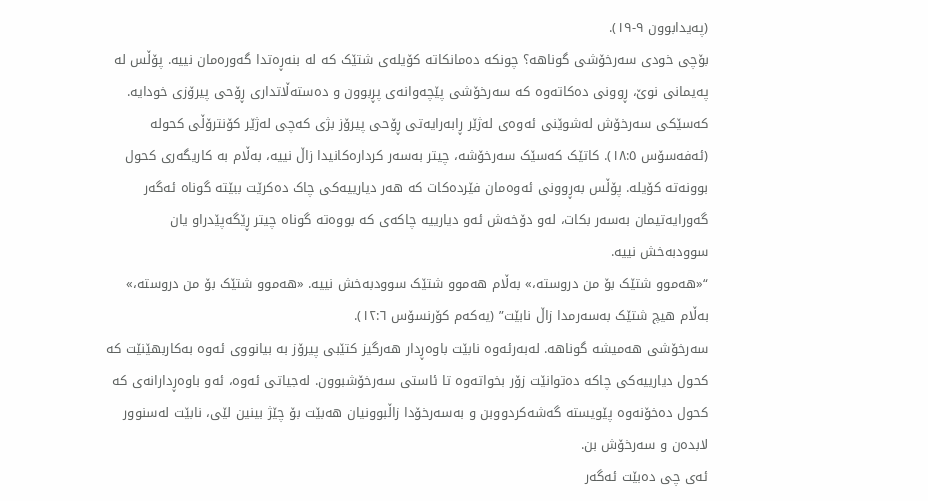(پەیدابوون ٩-١٩).
بۆچی خودی سەرخۆشی گوناهە؟ چونکە دەمانکاتە کۆیلەی شتێک کە لە بنەڕەتدا گەورەمان نییە. پۆڵس لە پەیمانی نوێ، ڕوونی دەکاتەوە کە سەرخۆشی پێچەوانەی پڕبوون و دەستەڵاتداری ڕۆحی پیرۆزی خودایە. کەسێکی سەرخۆش لەشوێنی ئەوەی لەژێر ڕابەرایەتی ڕۆحی پیرۆز بژی کەچی لەژێر کۆنترۆڵی کحولە (ئەفەسۆس ١٨:٥). کاتێک کەسێک سەرخۆشە، چیتر بەسەر کردارەکانیدا زاڵ نییە، بەڵام بە کاریگەری کحول بوونەتە کۆیلە. پۆڵس بەڕوونی ئەوەمان فێردەکات کە هەر دیارییەکی چاک دەکرێت ببێتە گوناه ئەگەر گەورایەتیمان بەسەر بکات، لەو دۆخەش ئەو دیارییە چاکەی کە بووەتە گوناه چیتر ڕێگەپێدراو یان سوودبەخش نییە.
“«هەموو شتێک بۆ من دروستە،» بەڵام هەموو شتێک سوودبەخش نییە. «هەموو شتێک بۆ من دروستە،» بەڵام هیچ شتێک بەسەرمدا زاڵ نابێت” (یەکەم کۆرنسۆس ١٢:٦).
سەرخۆشی هەمیشە گوناهە. لەبەرئەوە نابێت باوەڕدار هەرگیز کتێبی پیرۆز بە بیانووی ئەوە بەکاربهێنێت کە کحول دیارییەکی چاکە دەتوانێت زۆر بخواتەوە تا ئاستی سەرخۆشبوون. لەجیاتی ئەوە، ئەو باوەڕدارانەی کە کحول دەخۆنەوە پێویستە گەشەکردووبن و بەسەرخۆدا زاڵبوونیان هەبێت بۆ چێژ بینین لێی، نابێت لەسنوور لابدەن و سەرخۆش بن.
ئەی چی دەبێت ئەگەر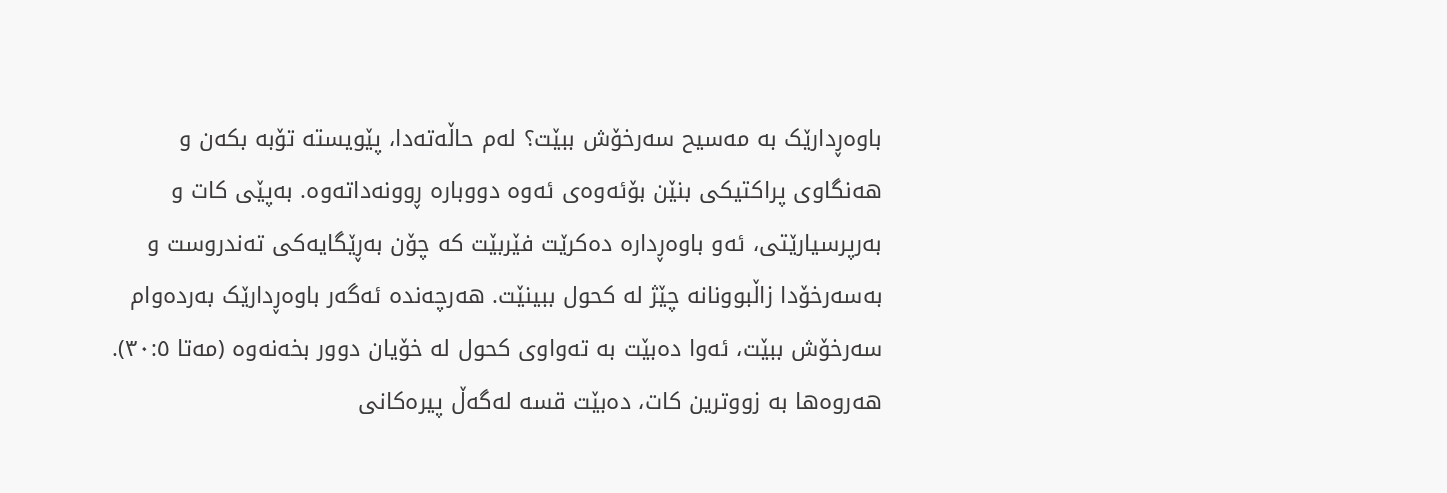باوەڕدارێک بە مەسیح سەرخۆش ببێت؟ لەم حاڵەتەدا، پێویستە تۆبە بکەن و هەنگاوی پراکتیکی بنێن بۆئەوەی ئەوە دووبارە ڕوونەداتەوە. بەپێی کات و بەرپرسیارێتی، ئەو باوەڕدارە دەکرێت فێربێت کە چۆن بەڕێگایەکی تەندروست و بەسەرخۆدا زاڵبوونانە چێژ لە کحول ببینێت. هەرچەندە ئەگەر باوەڕدارێک بەردەوام سەرخۆش ببێت، ئەوا دەبێت بە تەواوی کحول لە خۆیان دوور بخەنەوە (مەتا ٣٠:٥). هەروەها بە زووترین کات، دەبێت قسە لەگەڵ پیرەکانی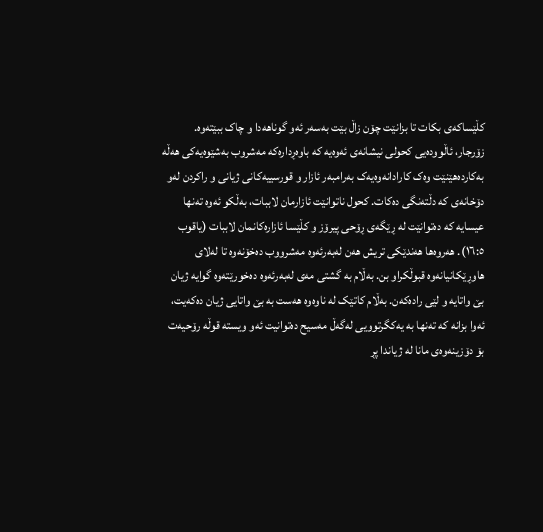کڵێساکەی بکات تا بزانێت چۆن زاڵ بێت بەسەر ئەو گوناهەدا و چاک ببێتەوە.
زۆرجار، ئاڵوودەیی کحولی نیشانەی ئەوەیە کە باوەڕدارەکە مەشروب بەشێوەیەکی هەڵە بەکاردەهێنێت وەک کارادانەوەیەک بەرامبەر ئازار و قورسییەکانی ژیانی و راکردن لەو دۆخانەی کە دڵتەنگی دەکات. کحول ناتوانێت ئازارمان لاببات، بەڵکو ئەوە تەنها عیسایە کە دەتوانێت لە ڕێگەی ڕۆحی پیرۆز و کڵێسا ئازارەکانمان لاببات (یاقوب ١٦:٥). هەروەها هەندێکی تریش هەن لەبەرئەوە مەشرووب دەخۆنەوە تا لەلای هاوڕێکانیانەوە قبوڵکراو بن. بەڵام بە گشتی مەی لەبەرئەوە دەخورێتەوە گوایە ژیان بێ واتایە و لێی رادەکەن. بەڵام کاتێک لە ناوەوە هەست بە بێ واتایی ژیان دەکەیت، ئەوا بزانە کە تەنها بە یەکگرتوویی لەگەڵ مەسیح دەتوانیت ئەو ویستە قوڵە رۆحیەت بۆ دۆزینەوەی مانا لە ژیاندا پڕ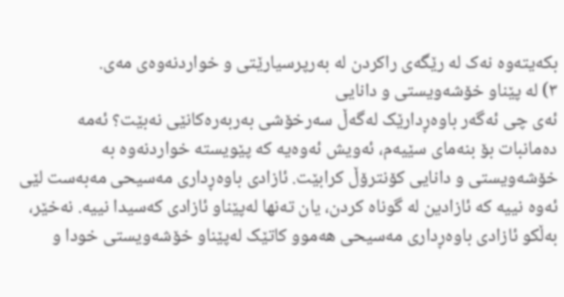بکەیتەوە نەک لە رێگەی راکردن لە بەرپرسیارێتی و خواردنەوەی مەی.
٣) لە پێناو خۆشەویستی و دانایی
ئەی چی ئەگەر باوەڕدارێک لەگەڵ سەرخۆشی بەربەرەکانێی نەبێت؟ ئەمە دەمانبات بۆ بنەمای سێیەم، ئەویش ئەوەیە کە پێویستە خواردنەوە بە خۆشەویستی و دانایی کۆنترۆڵ کرابێت. ئازادی باوەڕداری مەسیحی مەبەست لێی ئەوە نییە کە ئازادین لە گوناه کردن، یان تەنها لەپێناو ئازادی کەسیدا نییە. نەخێر، بەڵکو ئازادی باوەڕداری مەسیحی هەموو کاتێک لەپێناو خۆشەویستی خودا و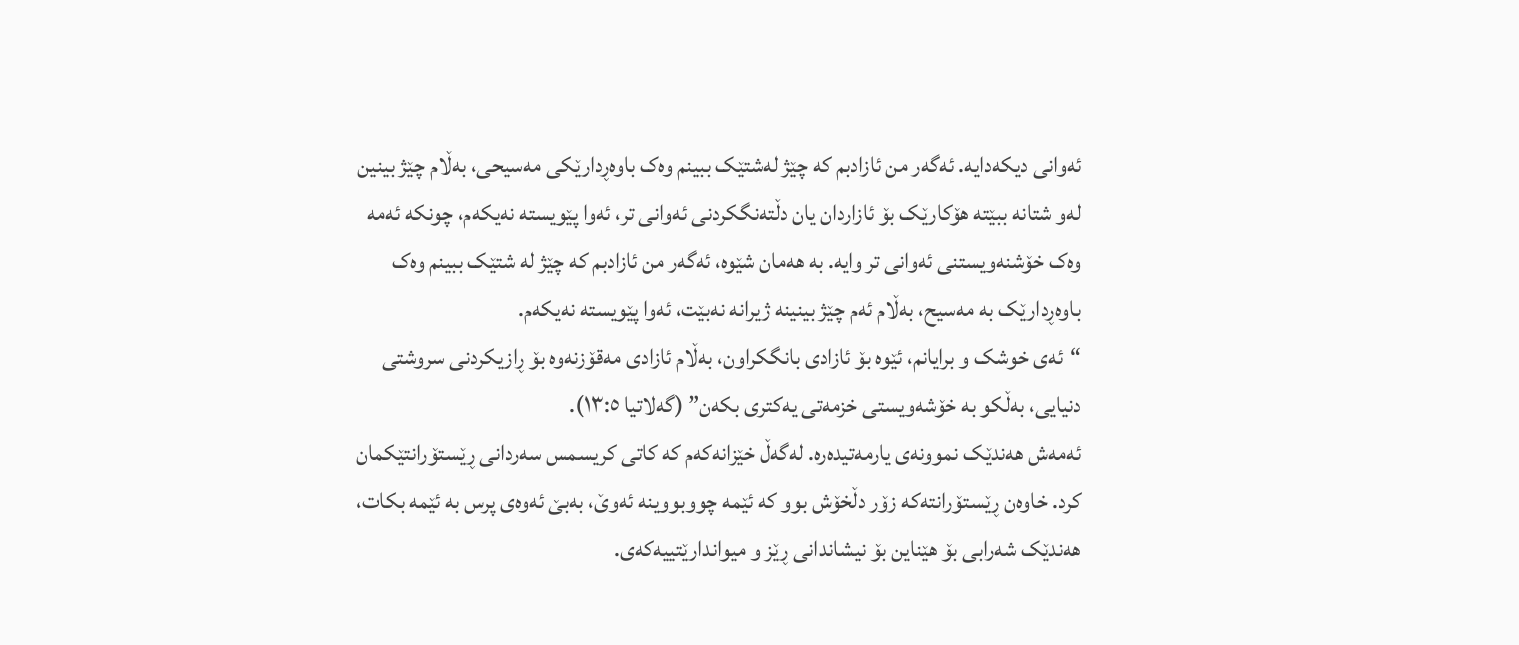ئەوانی دیکەدایە. ئەگەر من ئازادبم کە چێژ لەشتێک ببینم وەک باوەڕدارێکی مەسیحی، بەڵام چێژ بینین لەو شتانە ببێتە هۆکارێک بۆ ئازاردان یان دڵتەنگکردنی ئەوانی تر، ئەوا پێویستە نەیکەم، چونکە ئەمە وەک خۆشنەویستنی ئەوانی تر وایە. بە هەمان شێوە، ئەگەر من ئازادبم کە چێژ لە شتێک ببینم وەک باوەڕدارێک بە مەسیح، بەڵام ئەم چێژ بینینە ژیرانە نەبێت، ئەوا پێویستە نەیکەم.
“ئەی خوشک و برایانم، ئێوە بۆ ئازادی بانگکراون، بەڵام ئازادی مەقۆزنەوە بۆ ڕازیکردنی سروشتی دنیایی، بەڵکو بە خۆشەویستی خزمەتی یەکتری بکەن” (گەلاتیا ١٣:٥).
ئەمەش هەندێک نموونەی یارمەتیدەرە. لەگەڵ خێزانەکەم کە کاتی کریسمس سەردانی ڕێستۆرانتێکمان کرد. خاوەن ڕێستۆرانتەکە زۆر دڵخۆش بوو کە ئێمە چووبووینە ئەوێ، بەبێ ئەوەی پرس بە ئێمە بکات، هەندێک شەرابی بۆ هێناین بۆ نیشاندانی ڕێز و میواندارێتییەکەی.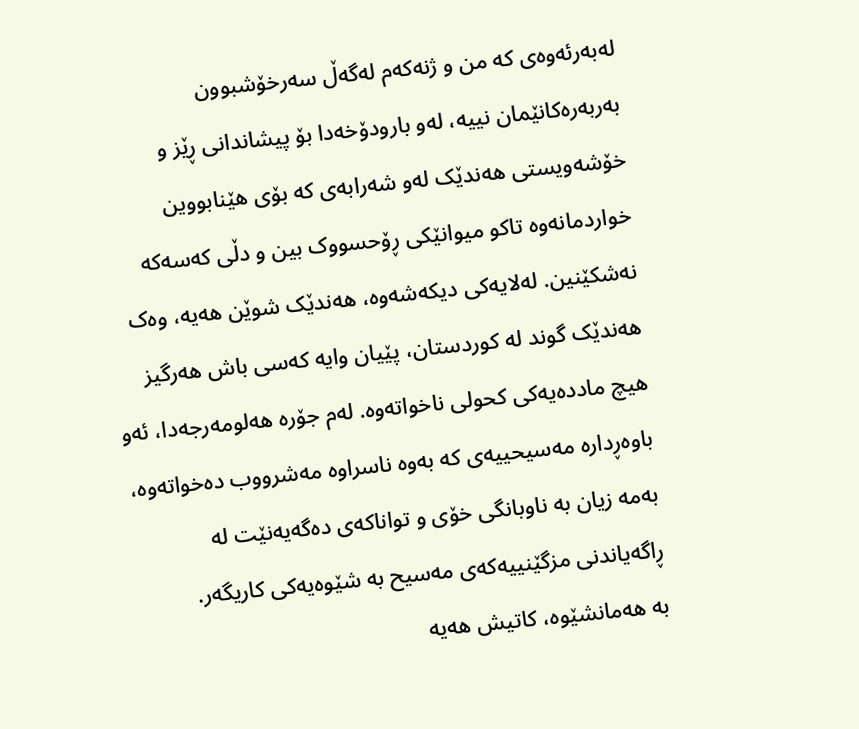لەبەرئەوەی کە من و ژنەکەم لەگەڵ سەرخۆشبوون بەربەرەکانێمان نییە، لەو بارودۆخەدا بۆ پیشاندانی ڕێز و خۆشەویستی هەندێک لەو شەرابەی کە بۆی هێنابووین خواردمانەوە تاکو میوانێکی ڕۆحسووک بین و دڵی کەسەکە نەشکێنین. لەلایەکی دیکەشەوە، هەندێک شوێن هەیە، وەک هەندێک گوند لە کوردستان، پێیان وایە کەسی باش هەرگیز هیچ ماددەیەکی کحولی ناخواتەوە. لەم جۆرە هەلومەرجەدا، ئەو باوەڕدارە مەسیحییەی کە بەوە ناسراوە مەشرووب دەخواتەوە، بەمە زیان بە ناوبانگی خۆی و تواناکەی دەگەیەنێت لە ڕاگەیاندنی مزگێنییەکەی مەسیح بە شێوەیەکی کاریگەر.
بە هەمانشێوە، کاتیش هەیە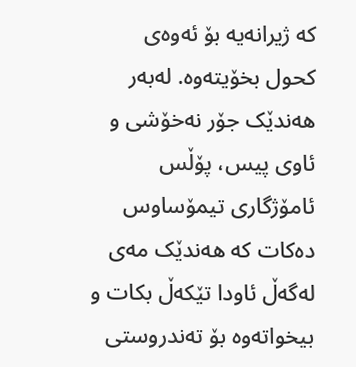کە ژیرانەیە بۆ ئەوەی کحول بخۆیتەوە. لەبەر هەندێک جۆر نەخۆشی و ئاوی پیس، پۆڵس ئامۆژگاری تیمۆساوس دەکات کە هەندێک مەی لەگەڵ ئاودا تێکەڵ بکات و بیخواتەوە بۆ تەندروستی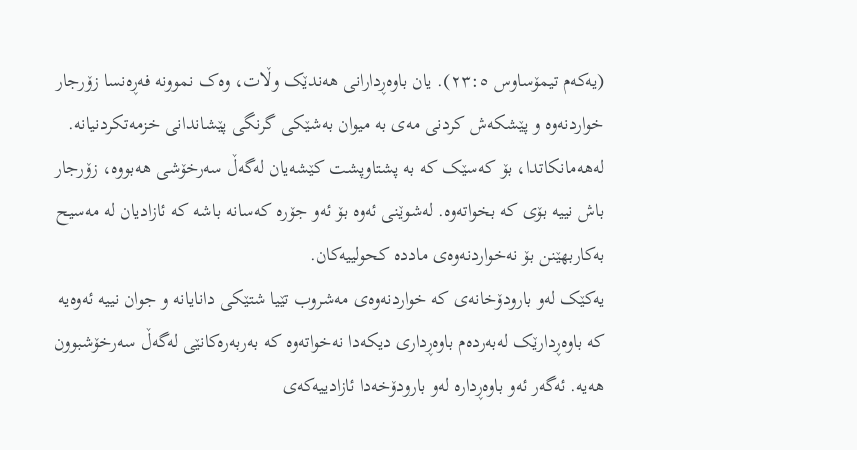(یەکەم تیمۆساوس ٢٣:٥). یان باوەڕدارانی هەندێک وڵات، وەک نموونە فەڕەنسا زۆرجار خواردنەوە و پێشکەش کردنی مەی بە میوان بەشێکی گرنگی پێشاندانی خزمەتکردنیانە. لەهەمانکاتدا، بۆ کەسێک کە بە پشتاوپشت کێشەیان لەگەڵ سەرخۆشی هەبووە، زۆرجار باش نییە بۆی کە بخواتەوە. لەشوێنی ئەوە بۆ ئەو جۆرە کەسانە باشە کە ئازادیان لە مەسیح بەکاربهێنن بۆ نەخواردنەوەی ماددە کحولییەکان.
یەکێک لەو بارودۆخانەی کە خواردنەوەی مەشروب تێیا شتێکی دانایانە و جوان نییە ئەوەیە کە باوەڕدارێک لەبەردەم باوەڕداری دیکەدا نەخواتەوە کە بەربەرەکانێی لەگەڵ سەرخۆشبوون هەیە. ئەگەر ئەو باوەڕدارە لەو بارودۆخەدا ئازادییەکەی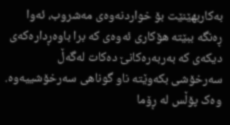بەکاربهێنێت بۆ خواردنەوەی مەشروب، ئەوا ڕەنگە ببێتە هۆکاری ئەوەی کە برا باوەڕدارەکەی دیکەی کە بەربەرەکانێ دەکات لەگەڵ سەرخۆشی بکەوێتە ناو گوناهی سەرخۆشییەوە. وەک پۆڵس لە ڕۆما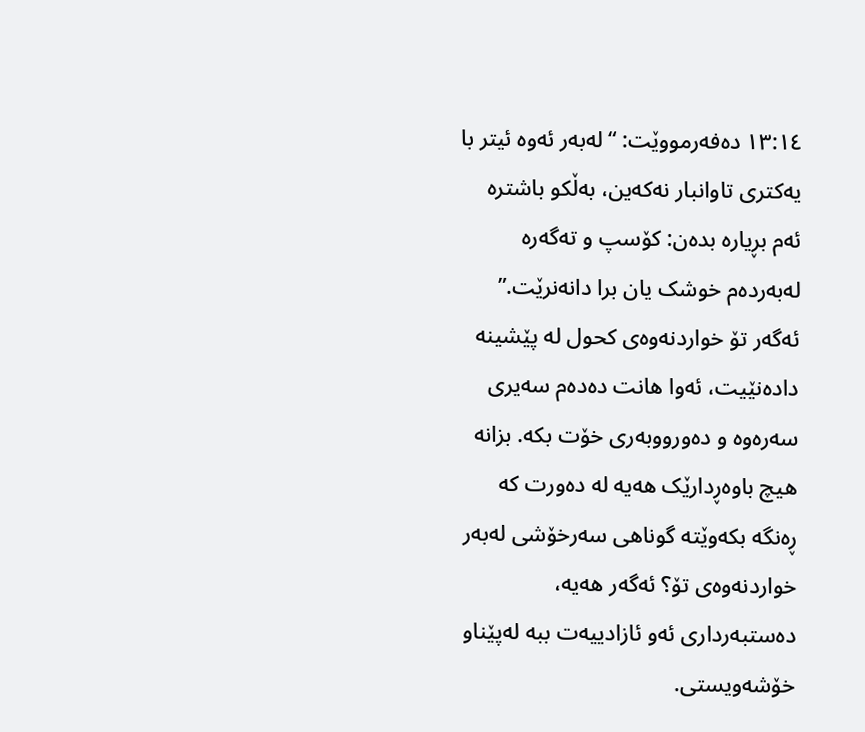١٣:١٤ دەفەرمووێت: “لەبەر ئەوە ئیتر با یەکتری تاوانبار نەکەین، بەڵکو باشترە ئەم بڕیارە بدەن: کۆسپ و تەگەرە لەبەردەم خوشک یان برا دانەنرێت.” ئەگەر تۆ خواردنەوەی کحول لە پێشینە دادەنێیت، ئەوا هانت دەدەم سەیری سەرەوە و دەورووبەری خۆت بکە. بزانە هیچ باوەڕدارێک هەیە لە دەورت کە ڕەنگە بکەوێتە گوناهی سەرخۆشی لەبەر خواردنەوەی تۆ؟ ئەگەر هەیە، دەستبەرداری ئەو ئازادییەت ببە لەپێناو خۆشەویستی.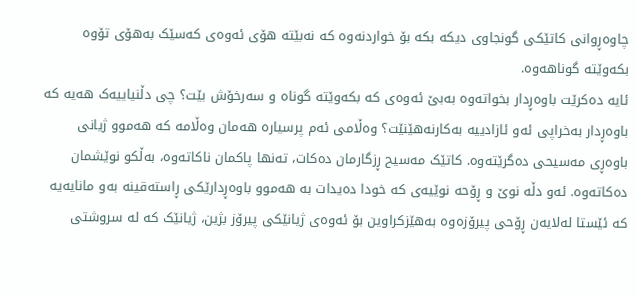چاوەڕوانی کاتێکی گونجاوی دیکە بکە بۆ خواردنەوە کە نەبێتە هۆی ئەوەی کەسێک بەهۆی تۆوە بکەوێتە گوناهەوە.
ئایە دەکرێت باوەڕدار بخواتەوە بەبێ ئەوەی کە بکەوێتە گوناه و سەرخۆش بێت؟ چی دڵنیاییەک هەیە کە باوەڕدار بەخراپی ئەو ئازادییە بەکارنەهێنێت؟ وەڵامی ئەم پرسیارە هەمان وەڵامە کە هەموو ژیانی باوەڕی مەسیحی دەگرێتەوە. کاتێک مەسیح ڕزگارمان دەکات، تەنها پاکمان ناکاتەوە، بەڵکو نوێشمان دەکاتەوە. ئەو دڵە نوێ و ڕۆحە نوێیەی کە خودا دەیدات بە هەموو باوەڕدارێکی ڕاستەقینە بەو مانایەیە کە ئێستا لەلایەن ڕۆحی پیرۆزەوە بەهێزکراوین بۆ ئەوەی ژیانێکی پیرۆز بژین، ژیانێک کە لە سروشتی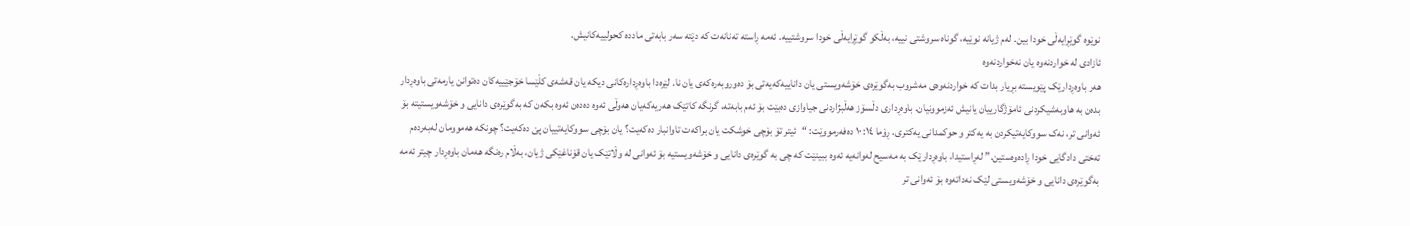نوێوە گوێڕایەڵی خودا بین. لەم ژیانە نوێیە، گوناه سروشتی نییە، بەڵکو گوێڕایەڵی خودا سروشتییە. ئەمە ڕاستە تەنانەت کە دێتە سەر بابەتی ماددە کحولییەکانیش.
ئازادی لە خواردنەوە یان نەخواردنەوە
هەر باوەڕدارێک پێویستە بڕیار بدات کە خواردنەوەی مەشروب بەگوێرەی خۆشەویستی یان داناییەکەیەتی بۆ دەوروبەرەکەی یان نا. لێرەدا باوەڕدارەکانی دیکە یان قەشەی کڵێسا خۆجێییەکان دەتوانن یارمەتی باوەڕدار بدەن بە هاوبەشیکردنی ئامۆژگارییان یانیش ئەزموونیان. باوەڕداری دڵسۆز هەڵبژاردنی جیاوازی دەبێت بۆ ئەم بابەتە، گرنگە کاتێک هەریەکەیان هەوڵی ئەوە دەدەن ئەوە بکەن کە بەگوێرەی دانایی و خۆشەویستیتە بۆ ئەوانی تر، نەک سووکایەتیکردن بە یەکتر و حوکمدانی یەکتری. ڕۆما ١٠:١٤ دەفەرمووێت: “ئیتر تۆ بۆچی خوشکت یان براکەت تاوانبار دەکەیت؟ یان بۆچی سووکایەتییان پێ دەکەیت؟ چونکە هەموومان لەبەردەم تەختی دادگایی خودا ڕادەوەستین.” لەڕاستیدا، باوەڕدارێک بە مەسیح لەوانەیە ئەوە ببینێت کە چی بە گوێرەی دانایی و خۆشەویستیە بۆ ئەوانی لە وڵاتێک یان قۆناغێکی ژیان، بەڵام رەنگە هەمان باوەڕدار چیتر ئەمە بەگوێرەی دانایی و خۆشەویستی لێک نەداتەوە بۆ ئەوانی تر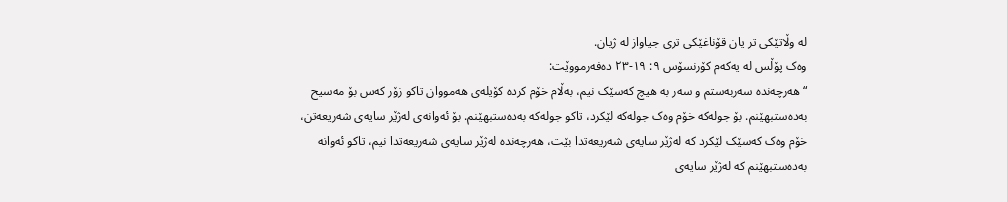لە وڵاتێکی تر یان قۆناغێکی تری جیاواز لە ژیان.
وەک پۆڵس لە یەکەم کۆرنسۆس ٩: ١٩-٢٣ دەفەرمووێت:
“هەرچەندە سەربەستم و سەر بە هیچ کەسێک نیم، بەڵام خۆم کردە کۆیلەی هەمووان تاکو زۆر کەس بۆ مەسیح بەدەستبهێنم. بۆ جولەکە خۆم وەک جولەکە لێکرد، تاکو جولەکە بەدەستبهێنم. بۆ ئەوانەی لەژێر سایەی شەریعەتن، خۆم وەک کەسێک لێکرد کە لەژێر سایەی شەریعەتدا بێت، هەرچەندە لەژێر سایەی شەریعەتدا نیم، تاکو ئەوانە بەدەستبهێنم کە لەژێر سایەی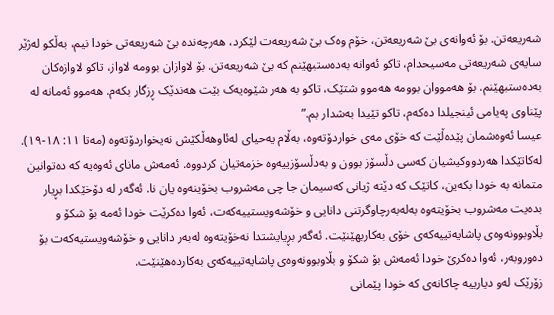شەریعەتن. بۆ ئەوانەی بێ شەریعەتن، خۆم وەک بێ شەریعەت لێکرد، هەرچەندە بێ شەریعەتی خودا نیم، بەڵکو لەژێر سایەی شەریعەتی مەسیحدام، تاکو ئەوانە بەدەستبهێنم کە بێ شەریعەتن. بۆ لاوازان بوومە لاواز، تاکو لاوازەکان بەدەستبهێنم. بۆ هەمووان بوومە هەموو شتێک، تاکو بە هەر شێوەیەک بێت هەندێک ڕزگار بکەم. هەموو ئەمانە لە پێناوی پەیامی ئینجیلدا دەکەم، تاکو تێیدا بەشدار بم.”
عیسا ئەوەشمان پێدەڵێت کە خۆی مەی خواردۆتەوە، بەڵام یەحیای لەئاوهەڵکێش نەیخواردۆتەوە (مەتا ١١: ١٨-١٩). لەکاتێکدا هەردووکیشیان کەسی دڵسۆز بوون و بەدڵسۆزییەوە خزمەتیان کردووە. ئەمەش مانای ئەوەیە کە دەتوانین متمانە بە خودا بکەین، کاتێک کە دێتە ژیانی کەسیمان جا چی مەشروب بخۆینەوە یان نا. ئەگەر لە دۆخێکدا بڕیار بدەیت مەشروب بخۆیتەوە بەلەبەرچاوگرتنی دانایی و خۆشەویستییەکەت، ئەوا دەکرێت خودا ئەمە بۆ شکۆ و بڵاوبوونەوەی پاشایەتییەکەی خۆی بەکاربهێنێت. ئەگەر بڕیایشتدا نەخۆیتەوە لەبەر دانایی و خۆشەویستیەکەت بۆ دەوروبەر، ئەوا دەکرێ خودا ئەمەش بۆ شکۆ و بڵاوبوونەوەی پاشایەتییەکەی بەکاردەهێنێت.
زۆرێک لەو دیارییە چاکانەی کە خودا پێمانی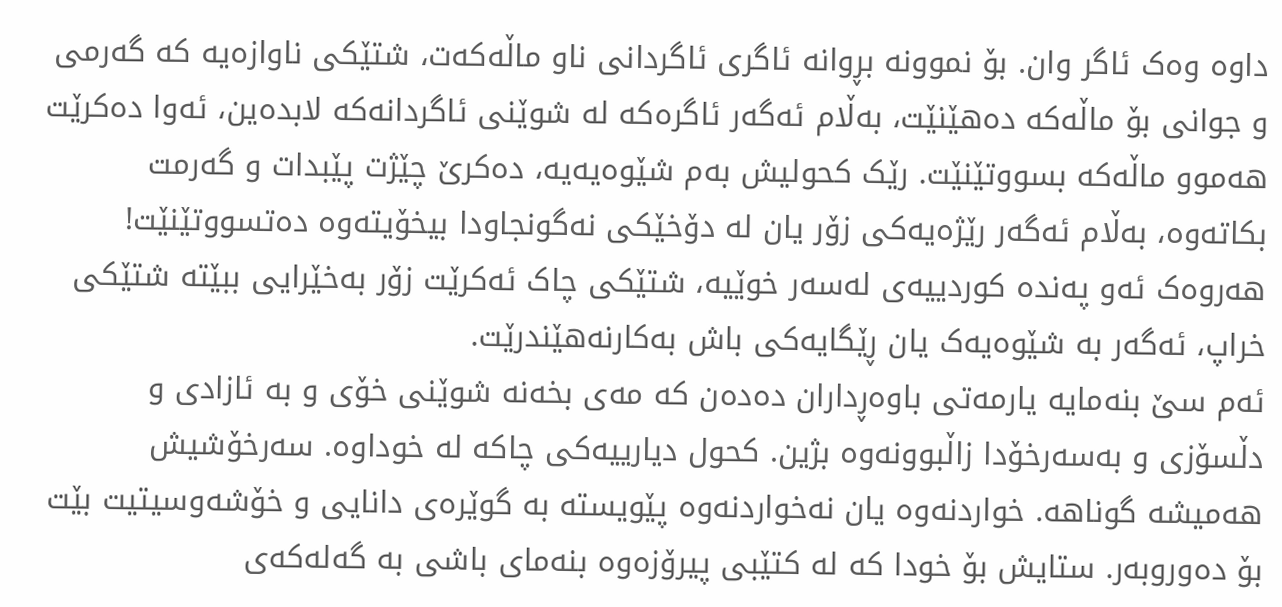داوە وەک ئاگر وان. بۆ نموونە بڕوانە ئاگری ئاگردانی ناو ماڵەکەت، شتێکی ناوازەیە کە گەرمی و جوانی بۆ ماڵەکە دەهێنێت، بەڵام ئەگەر ئاگرەکە لە شوێنی ئاگردانەکە لابدەین، ئەوا دەکرێت هەموو ماڵەکە بسووتێنێت. رێک کحولیش بەم شێوەیەیە، دەکرێ چێژت پێبدات و گەرمت بکاتەوە، بەڵام ئەگەر رێژەیەکی زۆر یان لە دۆخێکی نەگونجاودا بیخۆیتەوە دەتسووتێنێت! هەروەک ئەو پەندە کوردییەی لەسەر خوێیە، شتێکی چاک ئەکرێت زۆر بەخێرایی ببێتە شتێکی خراپ، ئەگەر بە شێوەیەک یان ڕێگایەکی باش بەکارنەهێندرێت.
ئەم سێ بنەمایە یارمەتی باوەڕداران دەدەن کە مەی بخەنە شوێنی خۆی و بە ئازادی و دڵسۆزی و بەسەرخۆدا زاڵبوونەوە بژین. کحول دیارییەکی چاکە لە خوداوە. سەرخۆشیش هەمیشە گوناهە. خواردنەوە یان نەخواردنەوە پێویستە بە گوێرەی دانایی و خۆشەوسیتیت بێت بۆ دەوروبەر. ستایش بۆ خودا کە لە کتێبی پیرۆزەوە بنەمای باشی بە گەلەکەی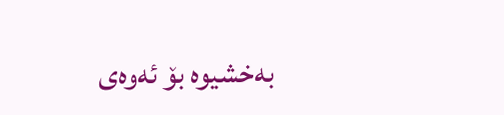بەخشیوە بۆ ئەوەی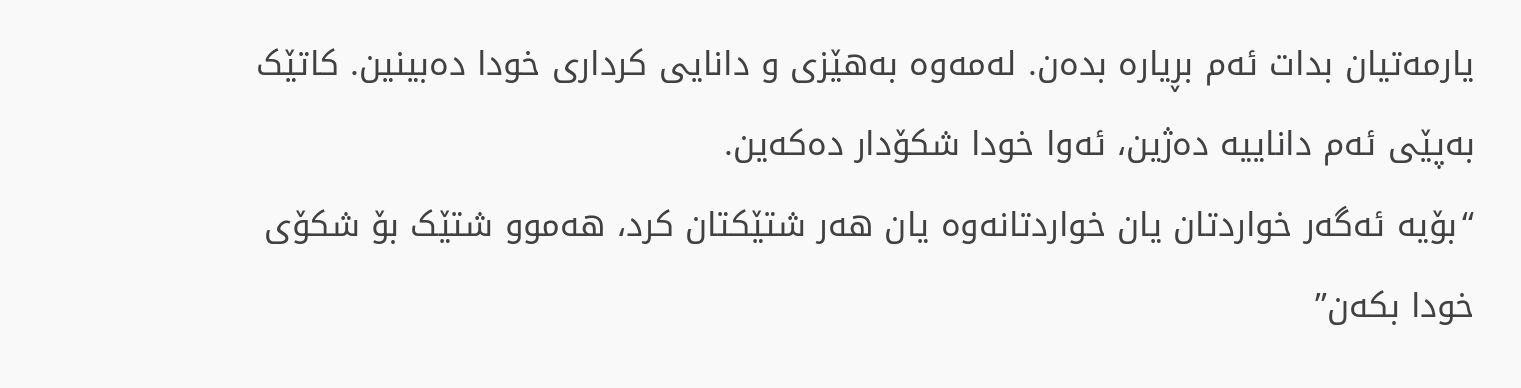یارمەتیان بدات ئەم بڕیارە بدەن. لەمەوە بەهێزی و دانایی کرداری خودا دەبینین. کاتێک بەپێی ئەم داناییە دەژین، ئەوا خودا شکۆدار دەکەین.
“بۆیە ئەگەر خواردتان یان خواردتانەوە یان هەر شتێکتان کرد، هەموو شتێک بۆ شکۆی خودا بکەن”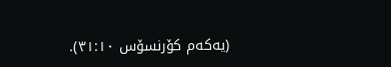(یەکەم کۆرنسۆس ٣١:١٠).